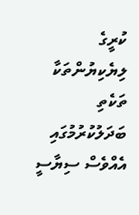ކުރީގެ ލިޔެކިޔުންތަކާ ތަކެތި ބަދަލުކުރުމުގައި އެއްވެސް ސިޔާސީ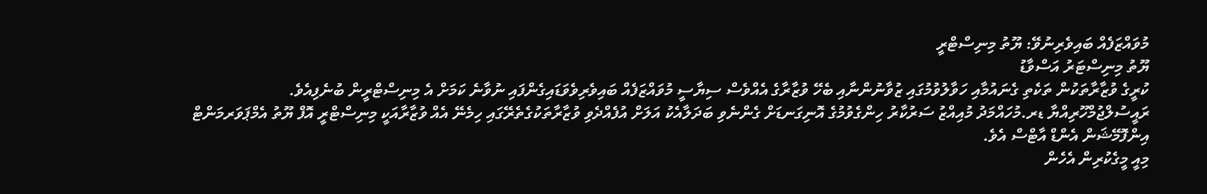މުވައްޒަފެއް ބައިވެރިނުވޭ: ޔޫތު މިނިސްޓްރީ
ޔޫތު މިނިސްޓަރު އަސްވާޑު
ކުރީގެ ވުޒާރާތަކުން ތަކެތި ގެނައުމާއި ހަވާލުވުމުގައި ޒުވާނުންނާއި ބެހޭ ވުޒާރާގެ އެއްވެސް ސިޔާސީ މުވައްޒަފެއް ބައިވެރިވެވަޑައިގެންފައި ނުވާނެ ކަމަށް އެ މިނިސްޓްރީން ބުނެފިއެވެ.
ރައީސުލްޖުމްހޫރިއްޔާ ޑރ.މުހައްމަދު މުއިއްޒު ސަރުކާރު ހިންގެވުމުގެ އޮނިގަނޑަށް ގެންނެވި ބަދަލާއެކު އަލަށް އުފެއްދެވި ވުޒާރާތަކުގެތެރޭގައި ހިމެނޭ އެއް ވުޒާރާއަކީ މިނިސްޓްރީ އޮފް ޔޫތު އެމްޕަވަރމަންޓް އިންފޮމޭޝަން އެންޑް އާޓްސް އެވެ.
މިއީ މީގެކުރިން އެހެން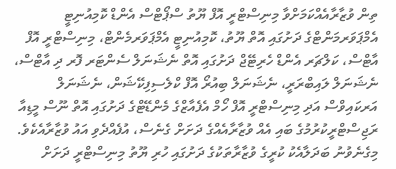ތިން ވުޒާރާއެއްކަމަށްވާ މިނިސްޓްރީ އޮފް ޔޫތު ސްޕޯޓްސް އެންޑް ކޮމިއުނިޓީ އެމްޕަވަރމަންޓްގެ ދަށުގައި އޮތް ޔޫތު، ކޮމިއުނިޓީ އެމްޕަވަރމެންޓް، މިނިސްޓްރީ އޮފް އާޓްސް، ކަލްޗަރ އެންޑް ހެރިޓޭޖް ދަށުގައި އޮތް ނެޝަނަލް ސެންޓަރ ފޮރ ދި އާޓްސް، ނެޝަނަލް ލައިބްރަރީ، ނެޝަނަލް ބިއުރޯ އޮފް ކްލެސިފިކޭޝަން، ނެޝަނަލް އަރކައިވްސް އަދި މިނިސްޓްރީ އޮފް ހޯމް އެފެއާޒްގެ މެންޑޭޓްގެ ދަށުގައި އޮތް ނޫސް މީޑިއާ ރަޖިސްޓްރީކުރުމުގެ ބައި އެއް ވުޒާރާއެއްގެ ދަށަށް ގެނެސް، އުފެއްދެވި އައު ވުޒާރާއެކެވެ.
މިގެނެވުނު ބަދަލާއެކު ކުރީގެ ވުޒާރާތަކުގެ ދަށުގައި ހުރި ޔޫތު މިނިސްޓްރީ ދަށަށް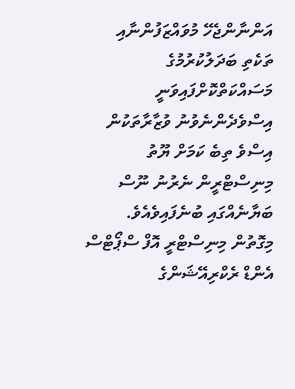އަންނާންޖެހޭ މުވައްޒަފުންނާއި ތަކެތި ބަދަލުކުރުމުގެ މަސައްކަތްކޮށްފައިވަނީ އިސްވެދެންނެވުނު ވުޒާރާތަކުން އިސްވެ ތިބެ ކަމަށް ޔޫތު މިނިސްޓްރީން ނެރުނު ނޫސް ބަޔާނެއްގައި ބުނެފައިވެއެވެ.
މިގޮތުން މިނިސްޓްރީ އޮފް ސްޕޯޓްސް އެންޑް ރެކްރިއޭޝަންގެ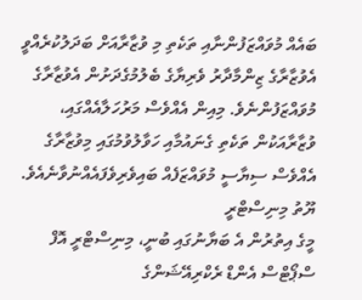ބައެއް މުވައްޒަފުންނާއި ތަކެތި މި ވުޒާރާއަށް ބަދަލުކުރެއްވީ އެވުޒާރާގެ ޒިންމާދާރު ވެރިޔާގެ ބެލުމުގެދަށުން އެވުޒާރާގެ މުވައްޒަފުންނެވެ. މިއިން އެއްވެސް މަރުހަލާއެއްގައި، ވުޒާރާއަކުން ތަކެތި ގެނައުމާއި ހަވާލުވުމުގައި މިވުޒާރާގެ އެއްވެސް ސިޔާސީ މުވައްޒަފެއް ބައިވެރިވެފައެއްނުވާނެއެވެ.
ޔޫތު މިނިސްޓްރީ
މީގެ އިތުރުން އެ ބަޔާނުގައި ބުނީ، މިނިސްޓްރީ އޮފް ސްޕޯޓްސް އެންޑް ރެކްރިއޭޝަންގެ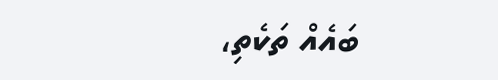ބައެއް ތަކެތި،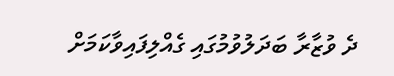ދެ ވުޒާރާ ބަދަލުވުމުގައި ގެއްލިފައިވާކަމަށް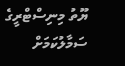ޔޫތު މިނިސްޓްރީގެ ސަމާލުކަމަށް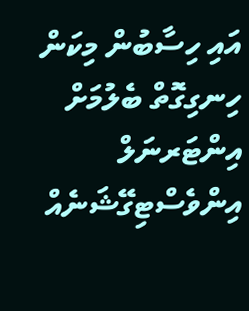އައި ހިސާބުން މިކަން ހިނގިގޮތް ބެލުމަށް އިންޓަރނަލް އިންވެސްޓިގޭޝަނެއް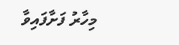މިހާރު ފަށާފައިވާ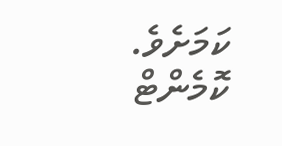ކަމަށެވެ.
ކޮމެންޓް